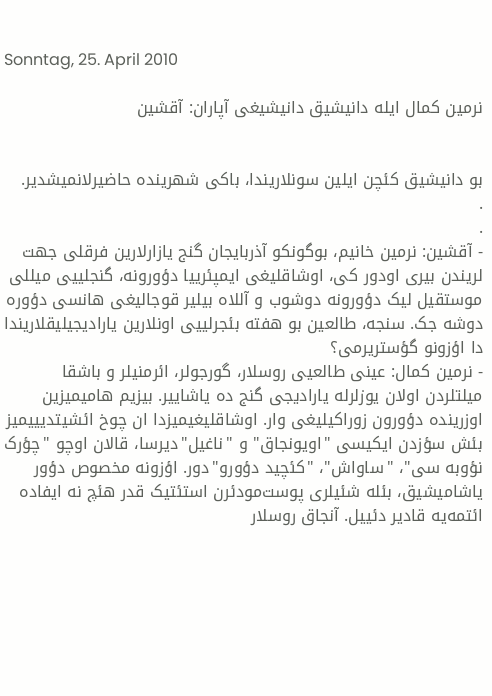Sonntag, 25. April 2010

نرمین کمال ایله دانیشیق دانیشیغی آپاران: آقشین


بو دانیشیق کئچن ایلین سونلاریندا، باکی شهرینده حاضیرلانمیشدیر.
.
.
- آقشین: نرمين خانيم، بوگونکو آذربایجان گنج يازارلارين فرقلی جهت لريندن بيری اودور کی، اوشاقليغی ايمپئرييا دؤورونه، گنجليیی ميللی موستقيل ليک دؤورونه دوشوب و آللاه بيلير قوجاليغی هانسی دؤوره دوشه جک. سنجه، طالعين بو هفته بئجرليیی اونلارين ياراديجيليقلاريندا دا اؤزونو گؤستريرمی؟
- نرمین کمال: عينی طالعيی روسلار، گورجولر، ائرمنيلر و باشقا ميلتلردن اولان يوزلرله ياراديجی گنج ده ياشايير. بيزيم هاميميزين اوزرينده دؤورون زوراکيليغی وار. اوشاقليغيميزدا ان چوخ ائشيتديیيميز بئش سؤزدن ايکيسی "اويونجاق" و "ناغيل"ديرسا، قالان اوچو "چؤرک نؤوبه سی"، "ساواش"، "کئچيد دؤورو"دور. اؤزونه مخصوص دؤور ياشاميشيق، بئله شئيلری پوست‌مودئرن استئتيک قدر هئچ نه ايفاده ائتمه‌يه قادير دئييل. آنجاق روسلار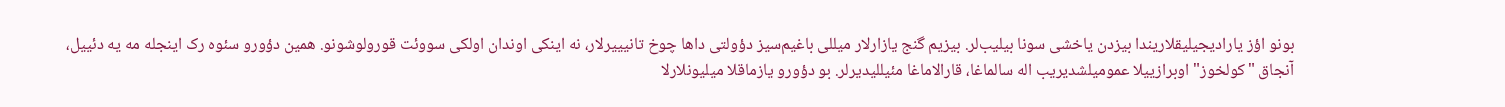بونو اؤز ياراديجيليقلاريندا بيزدن ياخشی سونا بيليب‌لر. بيزيم گنج يازارلار ميللی باغیم‌سیز دؤولتی داها چوخ تانيييرلار، نه اينکی اوندان اولکی سووئت قورولوشونو. همين دؤورو سئوه رک اينجله مه يه دئييل، آنجاق "کولخوز" اوبرازييلا عموميلشديريب اله سالماغا، قارالاماغا مئيلليديرلر. بو دؤورو يازماقلا ميليونلارلا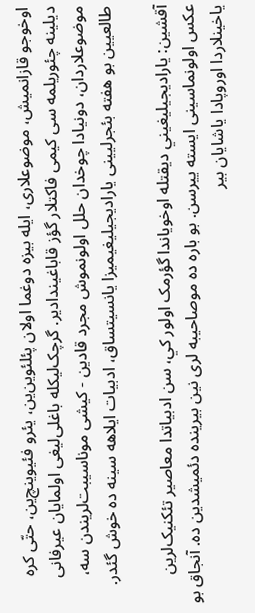اوخوجو قازانميش، موضوعلاری، ايله بيزه دوغما اولان پئلئوين‌ين، يئرو فئيوينچ‌ين، حتّی کره ديلينه چئوريلمه سی کيمی فاکتلار گؤز قاباغيندادير. گرچک‌لیکله باغلی‌لیغی اولمايان عيرفانی موضوعلاردان، دونيادا چوخدان حلل اولونموش مجرد قادين - کيشی موناسيبت‌لريندن سه، طالعيين بو هفته بئجرليينی ياراديجيليغيميزا يانسيتساق، ادبيات ايلاهه سينه ده خوش گئدر.

آقشین: ياراديجيليغيني ديقتله اوخوياندا گؤرمک اولور کي، سن ادبياتدا معاصير تئکنیک‌لرین عکس اولونماسينی ايسته ييرسن. بو باره ده موصاحيبه لری نين بيرينده دئميشدين ده. آنجاق بو ياخينلاردا اوروپادا ياشايان بير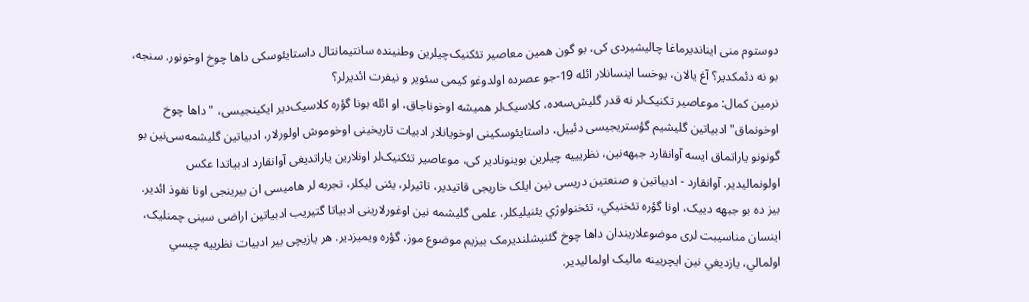دوستوم منی اينانديرماغا چاليشيردی کی، بو گون همين معاصير تئکنیک‌چیلرین وطنينده سانتیمانتال داستايئوسکی داها چوخ اوخونور. سنجه، بو نه دئمکدير؟ آغ يالان، يوخسا اينسانلار ائله 19-جو عصرده اولدوغو کيمی سئوير و نيفرت ائديرلر؟
نرمین کمال: موعاصير تکنیک‌لر نه قدر گلیش‌سه‌ده، کلاسيک‌لر هميشه اوخوناجاق، او ائله بونا گؤره کلاسيک‌دیر ايکينجيسی، "داها چوخ اوخونماق" ادبياتين گلیشیم گؤستريجيسی دئييل، داستايئوسکينی اوخويانلار ادبيات تاريخينی اوخوموش اولورلار، ادبياتين گلیشمه‌سی‌نین بو گونونو ياراتماق ايسه آوانقارد جبهه‌نين، نظريييه چيلرين بوینونادیر کی، موعاصير تئکنیک‌لر اونلارين ياراتديغی آوانقارد ادبياتدا عکس اولونماليدير. آوانقارد - ادبياتين و صنعتين دریسی نين ايلک خاريجی قاتيدير، تاثيرلر، يئنی ليکلر، تجربه لر هاميسی ان بيرينجی اونا نفوذ ائدير. بيز ده بو جبهه دييک، اونا گؤره تئخنيکي، تئخنولوژي يئنيليکلر، علمی گلیشمه نین اوغورلارینی ادبياتا گتيريب ادبياتين اراضی سينی چمنليک، اينسان مناسيبت لری موضوعلاريندان داها چوخ گئنيشلنديرمک بيزيم موضوع موز، گؤره ویمیزدیر. هر يازيچی بير ادبيات نظرييه چيسي اولمالي، يازديغي نين ایچریینه ماليک اولماليدير.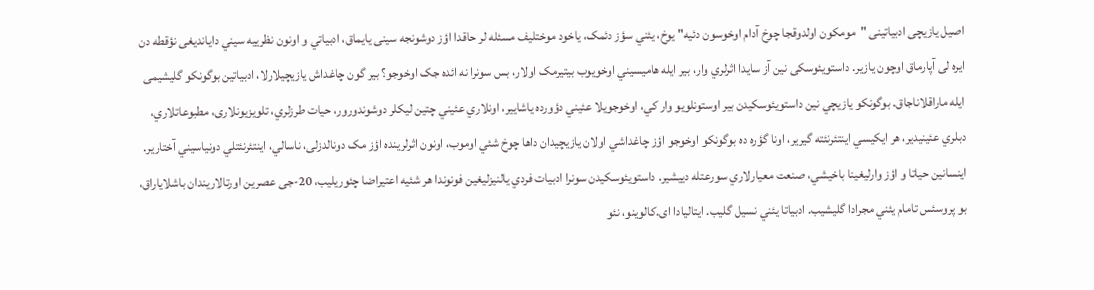اصیل يازيچی ادبياتينی "مومکون اولدوقجا چوخ آدام اوخوسون دئيه" يوخ، يئني سؤز دئمک، ياخود موختليف مسئله لر حاقدا اؤز دوشونجه سینی يايماق، ادبياتي و اونون نظرييه سيني دایاندیغی نؤقطه دن ايره لی آپارماق اوچون يازير. داستويئوسکی نين آز سايدا اثرلري وار، بير ايله هاميسيني اوخويوب بيتيرمک اولار، بس سونرا نه ائده جک اوخوجو؟ بير گون چاغداش يازيچيلارلا، ادبياتين بوگونکو گلیشیمی ایله ماراقلاناجاق. بوگونکو يازيچي نين داستويئوسکيدن بير اوستونلویو وار کي، اوخوجويلا عئيني دؤورده ياشايير، اونلاري عئيني چتین لیکلر دوشوندورور، حيات طرزلري، تلويزيونلاری، مطبوعاتلاري، دبلري عئينيدير، هر ايکيسي اينتئرنئته گیریر، اونا گؤره ده بوگونکو اوخوجو اؤز چاغداشي اولان يازيچيدان داها چوخ شئي اوموب، اونون اثرلرينده اؤز مک دونالدزلی، ناسالي، اينتئرنئتلي دونياسيني آختارير. اينسانين حياتا و اؤز وارلیغینا باخيشي، صنعت معيارلاري سورعتله دييشير. داستويئوسکيدن سونرا ادبيات فردي يالنيزليغين فونوندا هر شئيه اعتيراضا چئوريليب، 20-جی عصرين اورتالاريندان باشلایاراق، بو پروسئس تامام يئني مجرادا گلیشیب. ادبياتا يئني نسيل گليب. ايتاليادا ای.کالوينو، نئو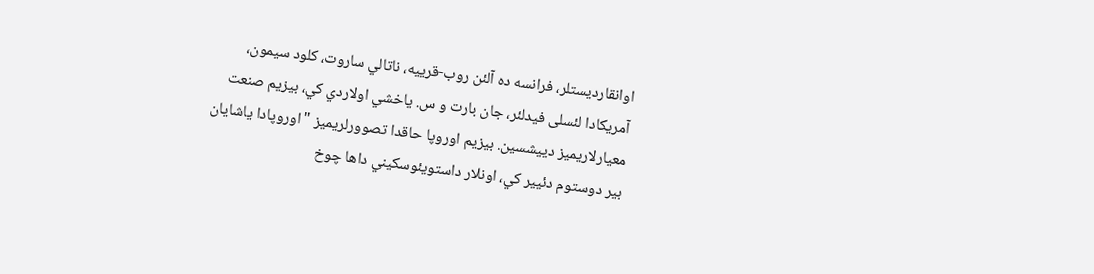اوانقارديستلر، فرانسه ده آلئن روب-قرييه، ناتالي ساروت، کلود سيمون، آمریکادا لئسلی فيدلئر، جان بارت و س. ياخشي اولاردي کي، بيزيم صنعت معيارلاريميز دييشسين. بيزيم اوروپا حاقدا تصوورلريميز "اوروپادا ياشايان بير دوستوم دئيير کي، اونلار داستويئوسکيني داها چوخ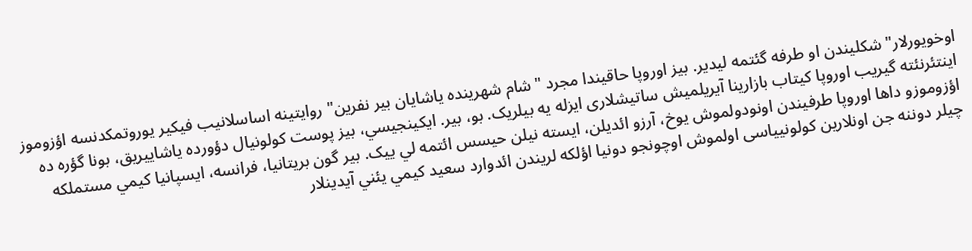اوخويورلار" شکليندن او طرفه گئتمه ليدير. بيز اوروپا حاقيندا مجرد "شام شهرينده ياشايان بير نفرين" روايتينه اساسلانيب فيکير يوروتمکدنسه اؤزوموز اينتئرنئته گيريب اوروپا کيتاب بازارينا آیریلمیش ساتيشلاری ايزله يه بيلريک. بو، بير. ايکينجيسي، بيز پوست کولونيال دؤورده ياشاييريق، بونا گؤره ده اؤزوموزو داها اوروپا طرفيندن اونودولموش يوخ، آرزو ائديلن، ایسته نیلن حيسس ائتمه لي یيک. بير گون بريتانيا، فرانسه، ايسپانيا کيمي مستملکه چيلر دوننه جن اونلارين کولونيياسی اولموش اوچونجو دونيا اؤلکه لريندن ائدوارد سعيد کيمي يئني آیدینلار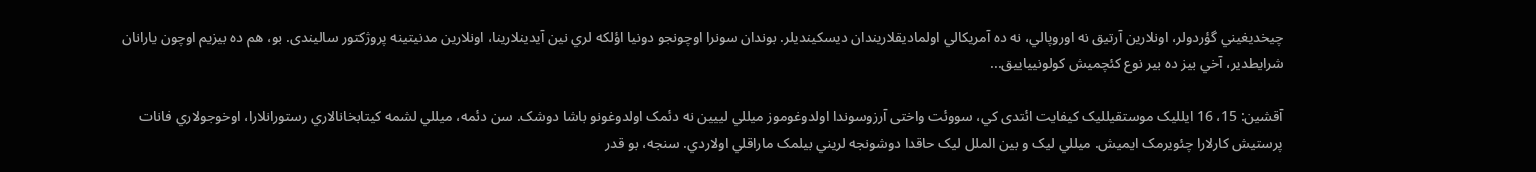چيخديغيني گؤردولر، اونلارين آرتيق نه اوروپالي، نه ده آمريکالي اولماديقلاريندان ديسکينديلر. بوندان سونرا اوچونجو دونيا اؤلکه لري نين آیدینلارینا، اونلارين مدنيتينه پروژکتور ساليندی. بو، هم ده بيزيم اوچون يارانان شرايطدير، آخي بيز ده بير نوع کئچميش کولونيياييق...

آقشین: 15، 16 ايلليک موستقيلليک کيفايت ائتدی کي، سووئت واختی آرزوسوندا اولدوغوموز ميللي ليیين نه دئمک اولدوغونو باشا دوشک. سن دئمه، ميللي لشمه کيتابخانالاري رستورانلارا، اوخوجولاري فانات پرستيش کارلارا چئويرمک ايميش. ميللي ليک و بين الملل ليک حاقدا دوشونجه لريني بيلمک ماراقلي اولاردي. سنجه، بو قدر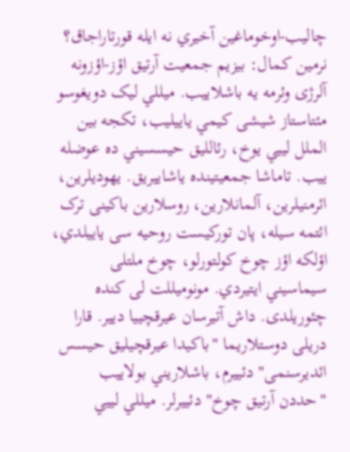چاليب-اوخوماغين آخيري نه ايله قورتاراجاق؟
نرمین کمال: بيزيم جمعيت آرتيق اؤز-اؤزونه آلرژی وئرمه يه باشلاييب. ميللي ليک دويغوسو مئتاستاز شيشی کيمي ياييليب، تکجه بين الملل ليیي يوخ، رئالليق حيسسيني ده عوضله ييب. تاماشا جمعيتينده ياشاييريق. يهوديلرين، ائرمنيلرين، آلمانلارين، روسلارين باکينی ترک ائتمه سيله، پان تورکيست روحیه سی ياييلدي، اؤلکه اؤز چوخ کولتورلو، چوخ ملتلی سيماسيني ايتيردي. مونوميللت لی کنده چئوريلدی. داش آتيرسان عيرقچييا ديير. قارا دریلی دوستلاريما "باکيدا عيرقچيليق حيسس ائديرسنمی" دئييرم، باشلاريني بولاييب "حددن آرتيق چوخ" دئييرلر. ميللي ليیي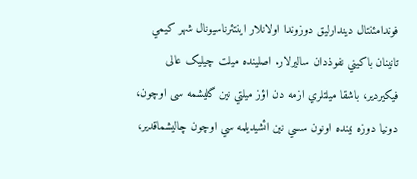فوندامئنتال ديندارليق دوزوندا اولانلار اينتئرناسيونال شهر کيمي تانينان باکيني نفوذدان ساليرلار. اصلینده ميلت چيليک عالی فیکیردیر، باشقا ميلتلري ازمه دن اؤز ميلتي نين گلیشمه سی اوچون، دونيا دوزه نينده اونون سسي نين ائشيديلمه سي اوچون چاليشماقدير،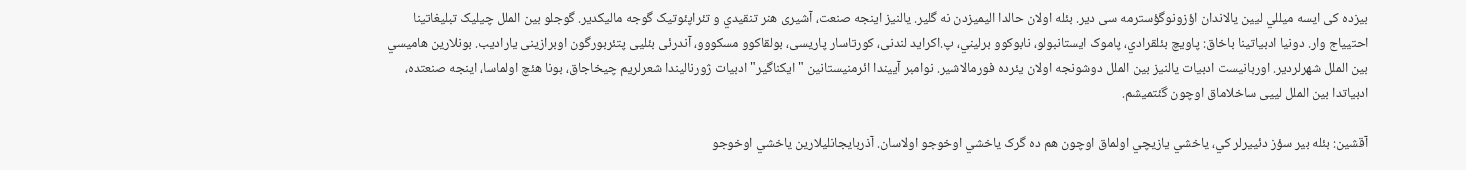بيزده کی ايسه ميللي ليین يالاندان اؤزونوگؤسترمه سی دیر. بئله اولان حالدا اليميزدن نه گلير. يالنيز اينجه صنعت، آشیری هنر تنقيدي و تئراپئوتيک گوجه ماليکدير. گوجلو بين الملل چيليک تبليغاتينا احتيياج وار. دونيا ادبياتينا باخاق: پاويچ بئلقرادي، پاموک ايستانبولو، نابوکوو برليني، پ.اکرايد لندنی، کورتاسار پاريسی، بولقاکوو مسکووو، آندرئی بئليی پتئربورگون اوبرازينی ياراديب. بونلارين هاميسي بين الملل شهرلردير. اوربانيست ادبيات يالنيز بين الملل دوشونجه اولان يئرده فورمالاشير. نوامبر آييندا ائرمنيستانين "ايکناگير" ادبيات ژورناليندا شعرلريم چيخاجاق، بونا هئچ اولماسا، اينجه صنعتده، ادبياتدا بين الملل ليیی ساخلاماق اوچون گئتميشم.

آقشین: بئله بير سؤز دئييرلر کي، ياخشي يازيچي اولماق اوچون هم ده گرک ياخشي اوخوجو اولاسان. آذربايجانليلارين ياخشي اوخوجو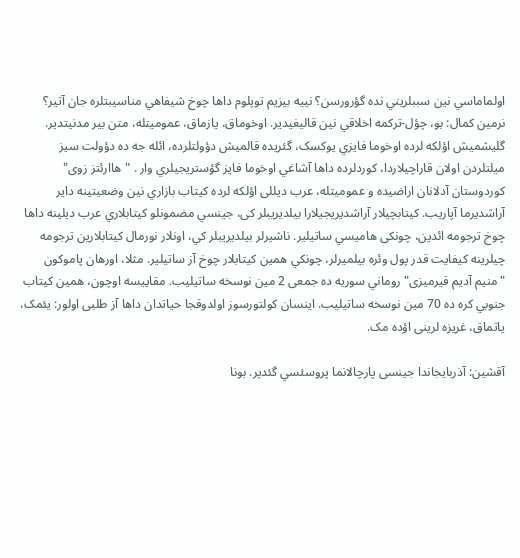اولماماسي نين سببلريني نده گؤرورسن؟ نييه بيزيم توپلوم داها چوخ شيفاهي مناسيبتلره جان آتير؟
نرمین کمال: بو، چؤل-ترکمه اخلاقي نين قاليغيدير. اوخوماق، يازماق، عموميتله، متن بير مدنيتدير. گلیشمیش اؤلکه لرده اوخوما فايزي يوکسک، گئريده قالميش دؤولتلرده، ائله جه ده دؤولت سيز ميلتلردن اولان قاراچيلاردا، کوردلرده داها آشاغي اوخوما فايز گؤستريجيلري وار . "هاارئتز زوی" کوردوستان آدلانان اراضيده و عموميتله، عرب ديللی اؤلکه لرده کيتاب بازاري نين وضعيتينه داير آراشديرما آپاريب. کيتابچيلار آراشديريجيلارا بيلديريبلر کی، جينسي مضمونلو کيتابلاري عرب ديلينه داها چوخ ترجومه ائدين، چونکی هاميسي ساتيلير. ناشيرلر بيلديريبلر کي، اونلار نورمال کيتابلارين ترجومه چيلرينه کيفايت قدر پول وئره بيلميرلر، چونکي همين کيتابلار چوخ آز ساتيلير. مثلا، اورهان پاموکون "منيم آديم قيرميزی" روماني سوريه ده جمعی 2 مين نوسخه ساتيليب. مقاييسه اوچون، همين کيتاب جنوبي کره ده 70 مين نوسخه ساتيليب. اينسان کولتورسوز اولدوقجا حياتدان داها آز طلبی اولور: يئمک، ياتماق، غریزه لرینی اؤده مک.

آقشین: آذربايجاندا جينسی پارچالانما پروسئسي گئدير. بونا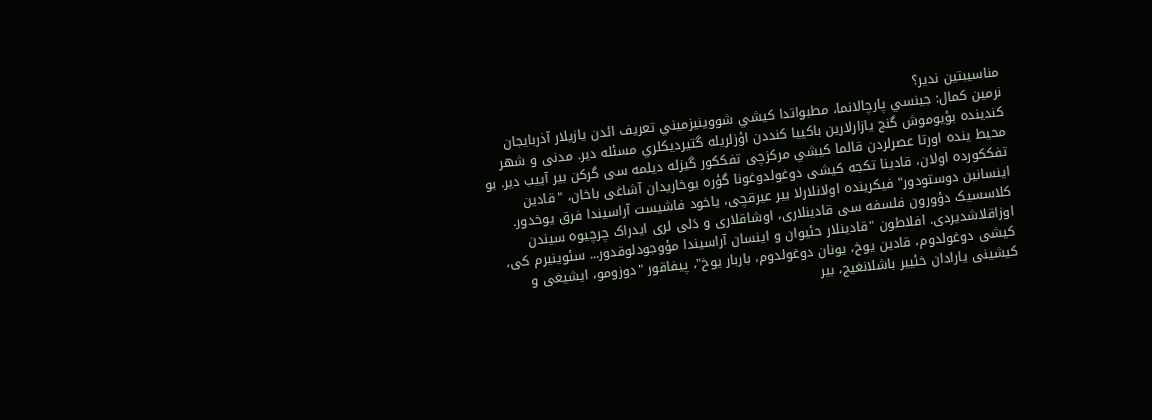مناسيبتين ندیر؟
نرمین کمال: جينسي پارچالانما، مطبواتدا کيشي شووينيزميني تعريف ائدن يازيلار آذربايجان کندينده بؤيوموش گنج يازارلارين باکييا کنددن اؤزلريله گتيرديکلري مسئله دیر. مدنی و شهر محيط ینده اورتا عصرلردن قالما کيشي مرکزچی تفککور گيزله ديلمه سی گرکن بير آييب دير. بو تفککورده اولان، قادينا تکجه کيشی دوغولدوغونا گؤره يوخاريدان آشاغی باخان، "قادين اينسانين دوستودور" فيکرينده اولانلارلا بير عيرقچی، ياخود فاشيست آراسيندا فرق يوخدور. کلاسسيک دؤورون فلسفه سی قادينلاری، اوشاقلاری و دَلی لری ايدراک چرچيوه سيندن اوزاقلاشديردی. افلاطون "قادينلار حئيوان و اينسان آراسيندا مؤوجودلوقدور... سئوينيرم کی، کيشی دوغولدوم، قادين يوخ، يونان دوغولدوم، باربار يوخ"، پيفاقور "دوزومو، ايشيغی و کيشينی يارادان خئيير باشلانغيج، بير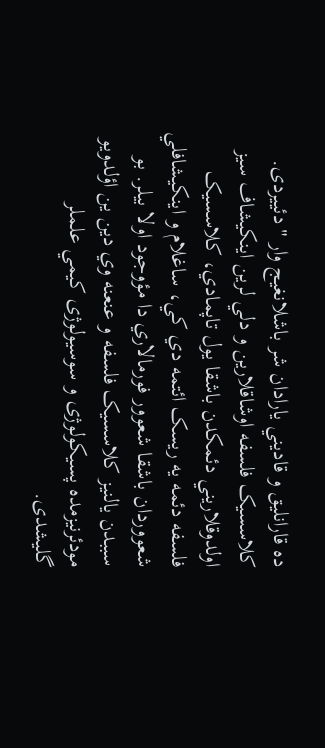ده قارانليق و قاديني يارادان شر باشلانغيج وار " دئييردی. کلاسسيک فلسفه اوشاقلارين و دلي لرين اينکيشاف سيز اولدوقلاريني دئمکدن باشقا يول تاپمادي، کلاسسيک فلسفه دئمه يه ريسک ائتمه دي کي، ساغلام و اينکيشافلي شعووردان باشقا شعوور فورمالاري دا مؤوجود اولا بيلر. بو سببدن يالنيز کلاسسيک فلسفه و عنعنه وي دين ين اؤلدويو مودئرنيزمده پسيکولوژی و سوسيولوژی کيمي علملر گلیشدی.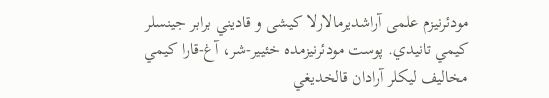مودئرنيزم علمی آراشديرمالارلا کيشی و قاديني برابر جينسلر کيمي تانيدي. پوست مودئرنيزمده خئيير-شر، آغ-قارا کيمي مخاليف ليکلر آرادان قالخديغي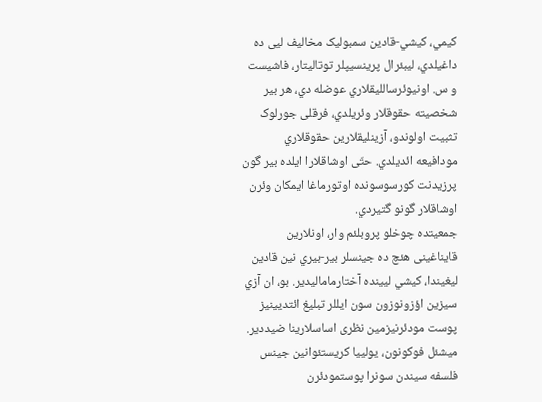کيمي، کيشي-قادين سمبوليک مخاليف ليی ده داغيلدي، ليبئرال پرينسيپلر توتاليتار، فاشيست و س. اونيوئرسالليقلاري عوضله دي، هر بير شخصيته حقوقلار وئريلدي، فرقلی جورلوک تثبيت اولوندو، آزینليقلارين حقوقلاري مودافيعه ائديلدي. حتّی اوشاقلارا ايلده بير گون پرزيدنت کورسوسونده اوتورماغا ايمکان وئرن اوشاقلار گونو گتيردي.
جمعيتده چوخلو پروبلئم وار، اونلارين قایناغینی هئچ ده جينسلر بير-بيري نين قادين ليغيندا، کيشي ليينده آختارماماليدير. بو، ان آزي سيزين اؤزونوزون سون ايللر تبليغ ائتديينيز پوست مودئرنيزمين نظری اساسلارينا ضيددير. ميشئل فوکونون، يولييا کريستئوانين جينس فلسفه سيندن سونرا پوستمودئرن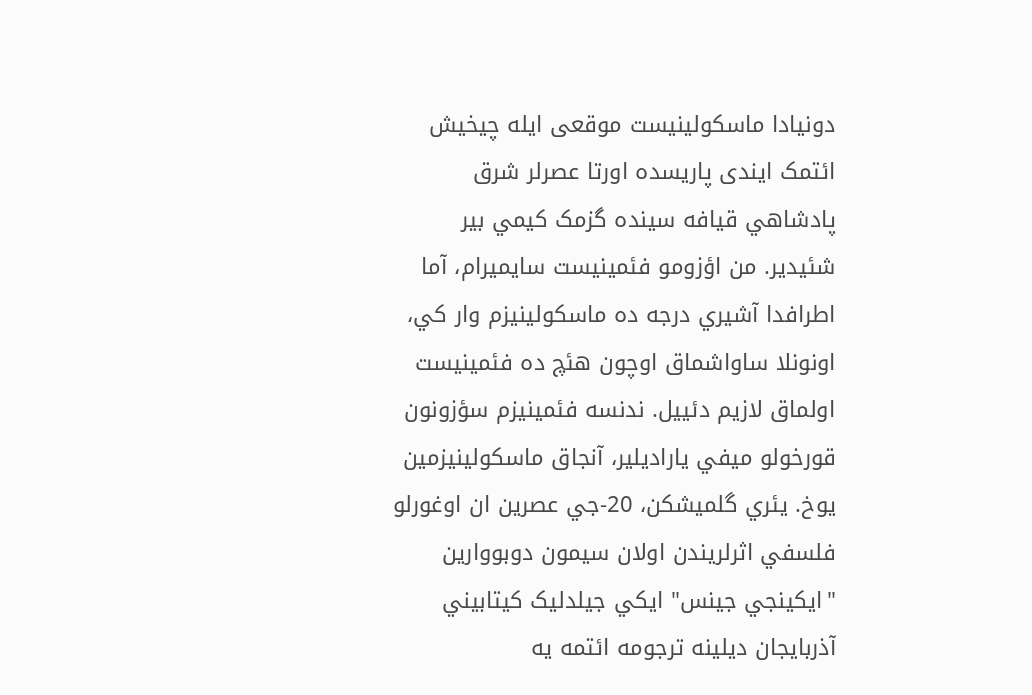دونیادا ماسکولينيست موقعی ايله چيخيش ائتمک ايندی پاريسده اورتا عصرلر شرق پادشاهي قيافه سينده گزمک کيمي بير شئيدير. من اؤزومو فئمينيست سايميرام، آما اطرافدا آشيري درجه ده ماسکولينيزم وار کي، اونونلا ساواشماق اوچون هئچ ده فئمينيست اولماق لازيم دئييل. ندنسه فئمينيزم سؤزونون قورخولو ميفي ياراديلير، آنجاق ماسکولينيزمين يوخ. يئري گلميشکن، 20-جي عصرين ان اوغورلو فلسفي اثرلريندن اولان سيمون دوبووارين "ايکينجي جينس" ايکي جيلدليک کيتابيني آذربايجان ديلينه ترجومه ائتمه يه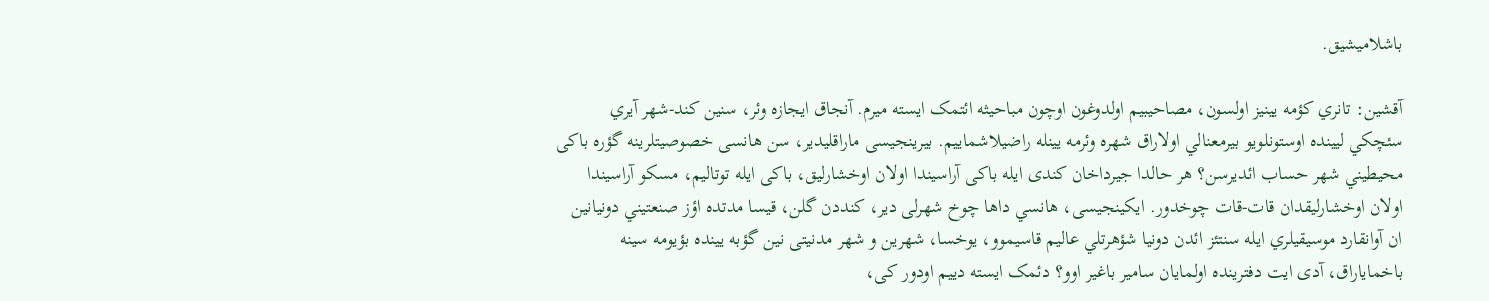باشلاميشيق.

آقشین: تانري کؤمه یينيز اولسون، مصاحيبيم اولدوغون اوچون مباحيثه ائتمک ايسته ميرم. آنجاق ايجازه وئر، سنين کند-شهر آيري سئچکي ليينده اوستونلویو بيرمعنالي اولاراق شهره وئرمه یينله راضيلاشماييم. بيرينجيسی ماراقليدير، سن هانسی خصوصيتلرينه گؤره باکی محيطيني شهر حساب ائديرسن؟ هر حالدا جيرداخان کندی ايله باکی آراسيندا اولان اوخشارليق، باکی ايله توتاليم، مسکو آراسيندا اولان اوخشارليقدان قات-قات چوخدور. ايکينجيسی، هانسي داها چوخ شهرلی دیر، کنددن گلن، قيسا مدتده اؤز صنعتيني دونيانين ان آوانقارد موسيقيلري ايله سنتئز ائدن دونيا شؤهرتلي عاليم قاسيموو، يوخسا، شهرین و شهر مدنیتی نین گؤبه یينده بؤيومه سينه باخماياراق، آدی ايت دفترينده اولمايان سامير باغير اوو؟ دئمک ايسته دييم اودور کی،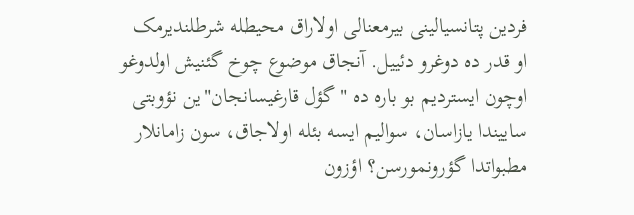فردين پتانسيالينی بيرمعنالی اولاراق محيطله شرطلنديرمک او قدر ده دوغرو دئييل. آنجاق موضوع چوخ گئنيش اولدوغو اوچون ايسترديم بو باره ده "گؤل قارغيسانجان"ين نؤوبتی ساييندا يازاسان، سواليم ايسه بئله اولاجاق، سون زامانلار مطبواتدا گؤرونمورسن؟ اؤزون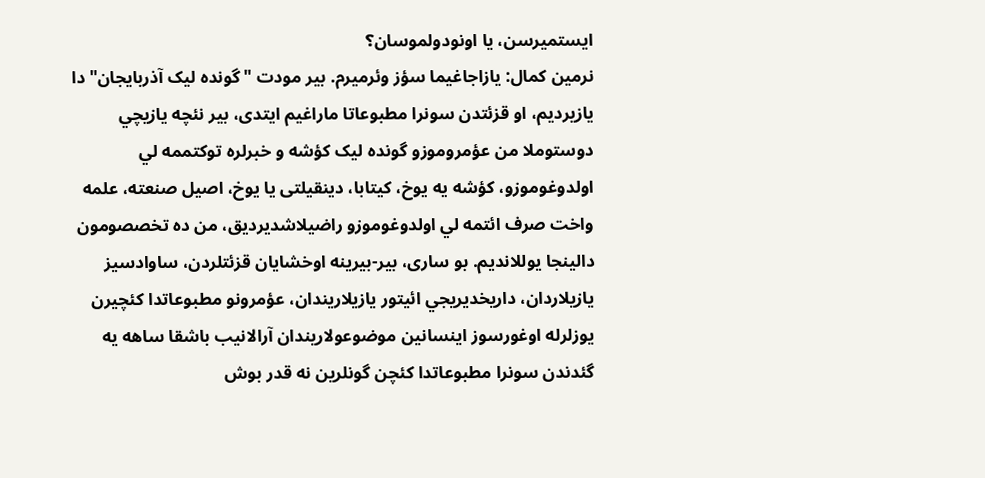ايستميرسن، يا اونودولموسان؟
نرمین کمال: يازاجاغيما سؤز وئرميرم. بير مودت "گونده ليک آذربايجان" دا يازيرديم، او قزئتدن سونرا مطبوعاتا ماراغيم ايتدی، بير نئچه يازيچي دوستوملا من عؤمروموزو گونده ليک کؤشه و خبرلره توکتممه لي اولدوغوموزو، کؤشه يه يوخ، کيتابا، دينقيلتی يا يوخ، اصیل صنعته، علمه واخت صرف ائتمه لي اولدوغوموزو راضيلاشديرديق، من ده تخصصومون دالينجا يوللانديم. بو ساری، بير-بيرينه اوخشايان قزئتلردن، ساوادسيز يازيلاردان، داريخديريجي ائیتور یازیلاریندان، عؤمرونو مطبوعاتدا کئچيرن يوزلرله اوغورسوز اينسانين موضوعولاريندان آرالانيب باشقا ساهه يه گئدندن سونرا مطبوعاتدا کئچن گونلرين نه قدر بوش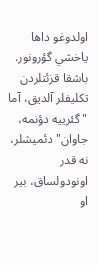اولدوغو داها ياخشي گؤرونور. باشقا قزئتلردن تکليفلر آلديق، آما "گئرييه دؤنمه، جاوان" دئميشلر، نه قدر اونودولساق، بير او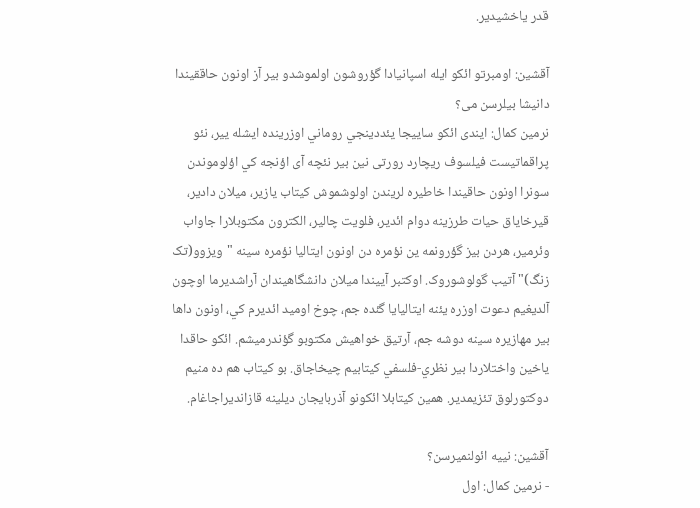قدر ياخشيدير.

آقشین: اومبرتو ائکو ایله اسپانیادا گؤروشون اولموشدو بیر آز اونون حاققیندا دانیشا بیلرسن می؟
نرمین کمال: ايندی ائکو سايیجا يئددينجي روماني اوزرينده ايشله يير، نئو پراقماتيست فيلسوف ريچارد رورتی نين بير نئچه آی اؤنجه کي اؤلوموندن سونرا اونون حاقيندا خاطيره لريندن اولوشموش کيتاب يازير، ميلان دادير، قيرخاياق حيات طرزينه دوام ائدير، فلويت چالير، الکترون مکتوبلارا جاواب وئرمير، هردن بيز گؤرونمه ين نؤمره دن اونون ايتاليا نؤمره سينه "ويزوو(تک زنگ)" آتيب گولوشوروک. اوکتبر آييندا ميلان دانشگاهیندان آراشدیرما اوچون آلديغيم دعوت اوزره يئنه ايتاليايا گئده جم، چوخ اوميد ائديرم کي، اونون داها بير مهازيره سينه دوشه جم، آرتيق خواهيش مکتوبو گؤندرميشم. ائکو حاقدا ياخين واختلاردا بير نظري-فلسفي کيتابيم چيخاجاق. بو کيتاب هم ده منيم دوکتورلوق تئزیمدیر. همين کيتابلا ائکونو آذربايجان ديلينه قازانديراجاغام.

آقشین: نييه ائولنمیرسن؟
- نرمین کمال: اول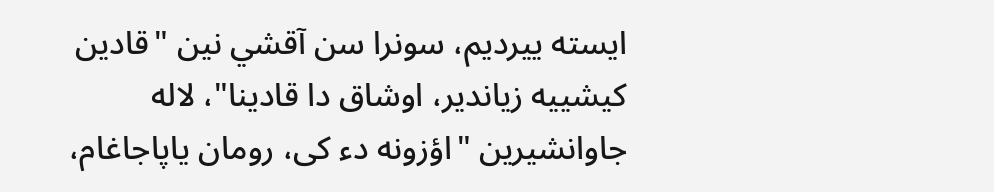ايسته ييرديم، سونرا سن آقشي نين "قادين کيشييه زياندير، اوشاق دا قادينا"، لاله جاوانشيرين "اؤزونه دء کی، رومان ياپاجاغام،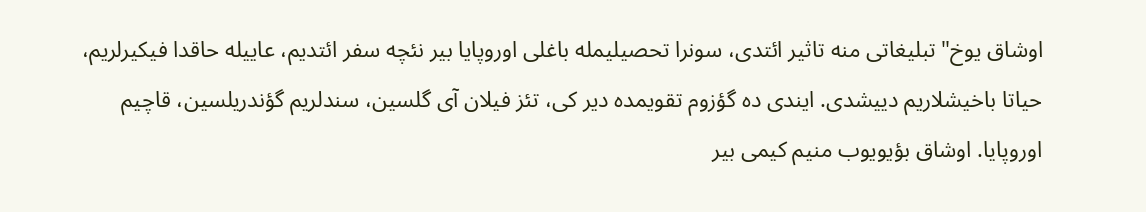اوشاق يوخ" تبليغاتی منه تاثير ائتدی، سونرا تحصيليمله باغلی اوروپايا بير نئچه سفر ائتديم، عاييله حاقدا فيکيرلريم، حياتا باخيشلاريم دييشدی. ايندی ده گؤزوم تقويمده دير کی، تئز فيلان آی گلسين، سندلريم گؤندريلسين، قاچيم اوروپايا. اوشاق بؤيويوب منيم کيمی بير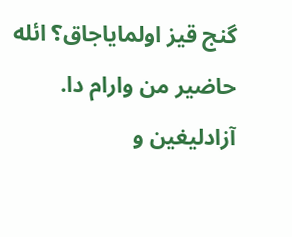گنج قيز اولماياجاق؟ ائله حاضير من وارام دا. آزادليغين و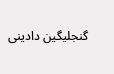گنجليگين دادينی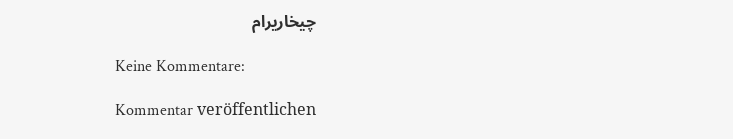چيخاريرام

Keine Kommentare:

Kommentar veröffentlichen